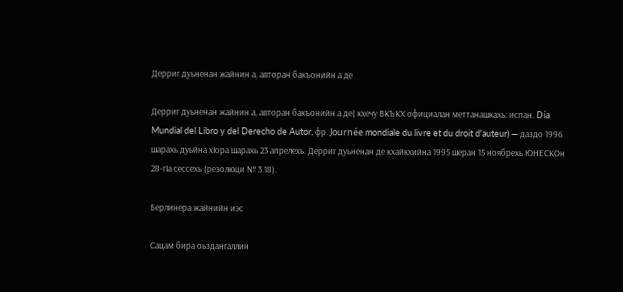Дерриг дуьненан жайнин а, авторан бакъонийн а де

Дерриг дуьненан жайнин а, авторан бакъонийн а де( кхечу ВКЪКХ официалан меттанашкахь: испан. Día Mundial del Libro y del Derecho de Autor, фр. Journée mondiale du livre et du droit d'auteur) — даздо 1996 шарахь дуьйна хӀора шарахь 23 апрелехь. Дерриг дуьненан де кхайкхийна 1995 шеран 15 ноябрехь ЮНЕСКОн 28-гӀа сессехь (резолюци № 3.18).

Берлинера жайнийн иэс

Сацам бира оьздангаллин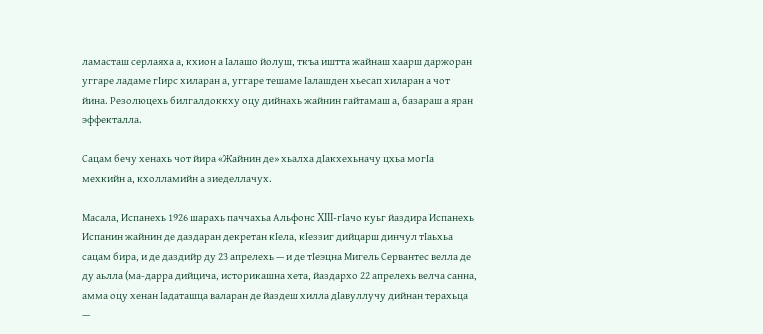ламасташ серлаяха а, кхион а Ӏалашо йолуш, ткъа иштта жайнаш хаарш даржоран уггаре ладаме гӀирс хиларан а, уггаре тешаме Ӏалашден хьесап хиларан а чот йина. Резолюцехь билгалдоккху оцу дийнахь жайнин гайтамаш а, базараш а яран эффекталла.

Сацам бечу хенахь чот йира «Жайнин де» хьалха дӀакхехьначу цхьа могӀа мехкийн а, кхолламийн а зиеделлачух.

Масала, Испанехь 1926 шарахь паччахьа Альфонс XIII-гӀачо куьг йаздира Испанехь Испанин жайнин де даздаран декретан кӀела, кӀеззиг дийцарш динчул тӀаьхьа сацам бира, и де даздийр ду 23 апрелехь — и де тӀеэцна Мигель Сервантес велла де ду аьлла (ма-дарра дийцича, историкашна хета, йаздархо 22 апрелехь велча санна, амма оцу хенан Ӏадаташца валаран де йаздеш хилла дӀавуллучу дийнан терахьца —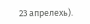23 апрелехь).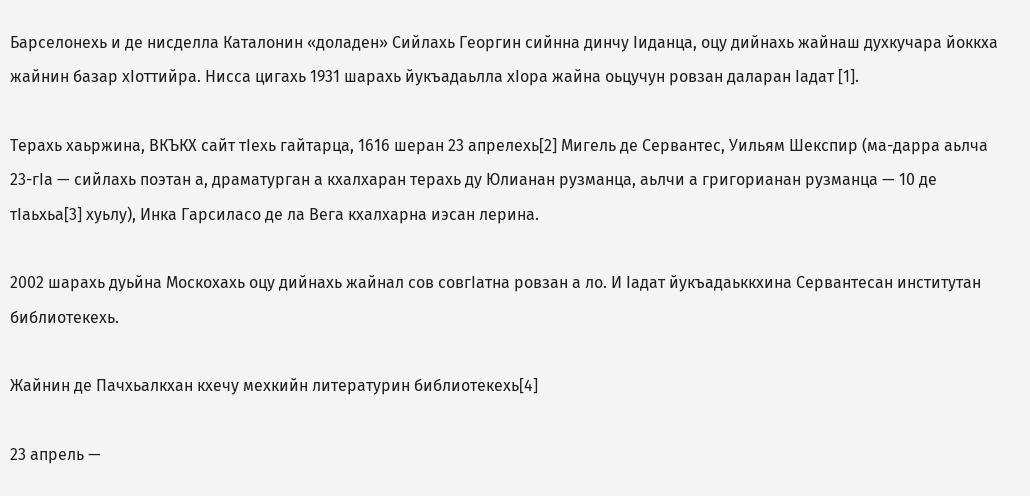Барселонехь и де нисделла Каталонин «доладен» Сийлахь Георгин сийнна динчу Ӏиданца, оцу дийнахь жайнаш духкучара йоккха жайнин базар хӀоттийра. Нисса цигахь 1931 шарахь йукъадаьлла хӀора жайна оьцучун ровзан даларан Ӏадат [1].

Терахь хаьржина, ВКЪКХ сайт тӀехь гайтарца, 1616 шеран 23 апрелехь[2] Мигель де Сервантес, Уильям Шекспир (ма-дарра аьлча 23-гӀа — сийлахь поэтан а, драматурган а кхалхаран терахь ду Юлианан рузманца, аьлчи а григорианан рузманца — 10 де тӀаьхьа[3] хуьлу), Инка Гарсиласо де ла Вега кхалхарна иэсан лерина.

2002 шарахь дуьйна Москохахь оцу дийнахь жайнал сов совгӀатна ровзан а ло. И Ӏадат йукъадаьккхина Сервантесан институтан библиотекехь.

Жайнин де Пачхьалкхан кхечу мехкийн литературин библиотекехь[4]

23 апрель —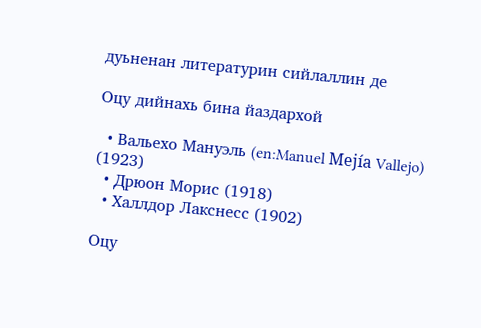дуьненан литературин сийлаллин де

Оцу дийнахь бина йаздархой

  • Вальехо Мануэль (en:Manuel Mejía Vallejo) (1923)
  • Дрюон Морис (1918)
  • Халлдор Лакснесс (1902)

Оцу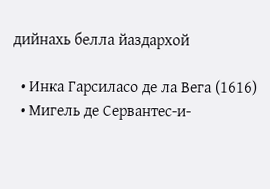дийнахь белла йаздархой

  • Инка Гарсиласо де ла Вега (1616)
  • Мигель де Сервантес-и-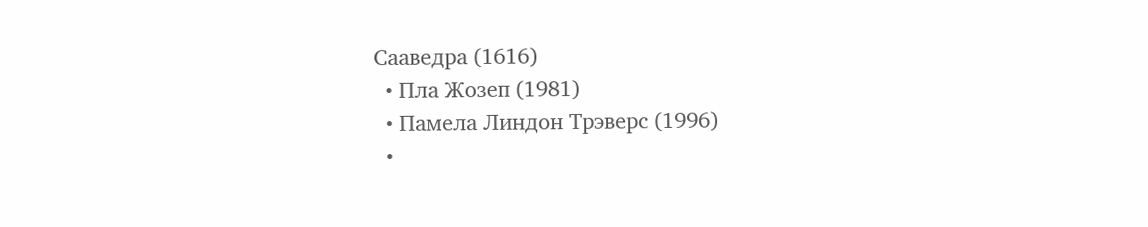Сааведра (1616)
  • Пла Жозеп (1981)
  • Памела Линдон Трэверс (1996)
  •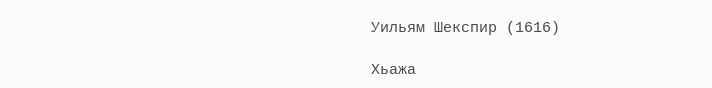Уильям Шекспир (1616)

Хьажа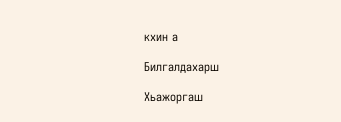кхин а

Билгалдахарш

Хьажоргаш